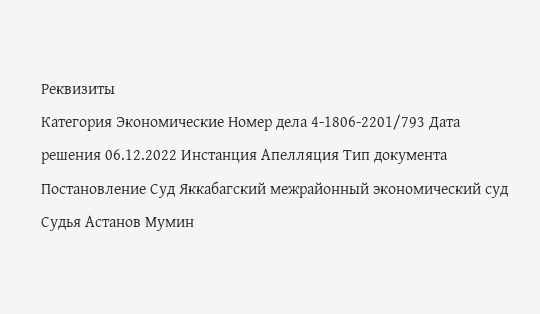Реквизиты
Категория Экономические Номер дела 4-1806-2201/793 Дата решения 06.12.2022 Инстанция Апелляция Тип документа Постановление Суд Яккабагский межрайонный экономический суд Судья Астанов Мумин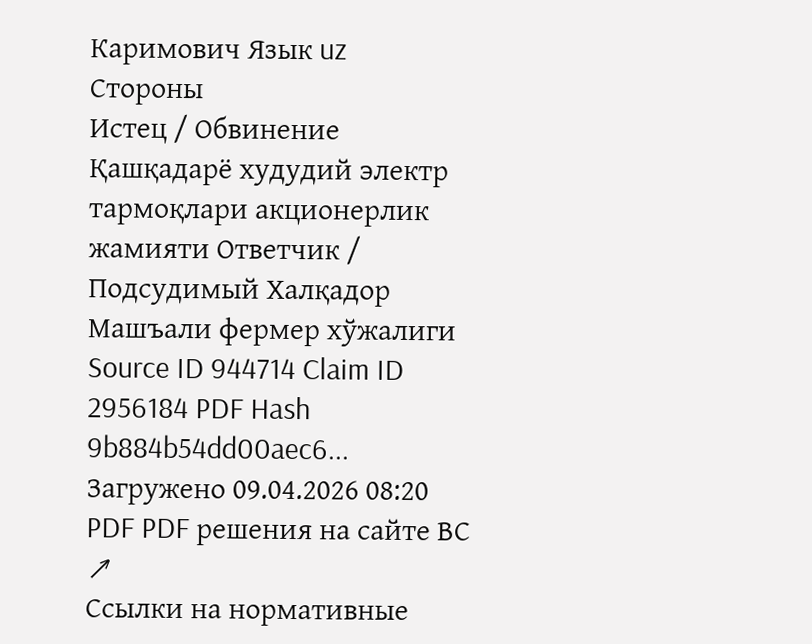Каримович Язык uz
Стороны
Истец / Обвинение Қашқадарё худудий электр тармоқлари акционерлик жамияти Ответчик / Подсудимый Халқадор Машъали фермер хўжалиги
Source ID 944714 Claim ID 2956184 PDF Hash 9b884b54dd00aec6... Загружено 09.04.2026 08:20 PDF PDF решения на сайте ВС ↗
Ссылки на нормативные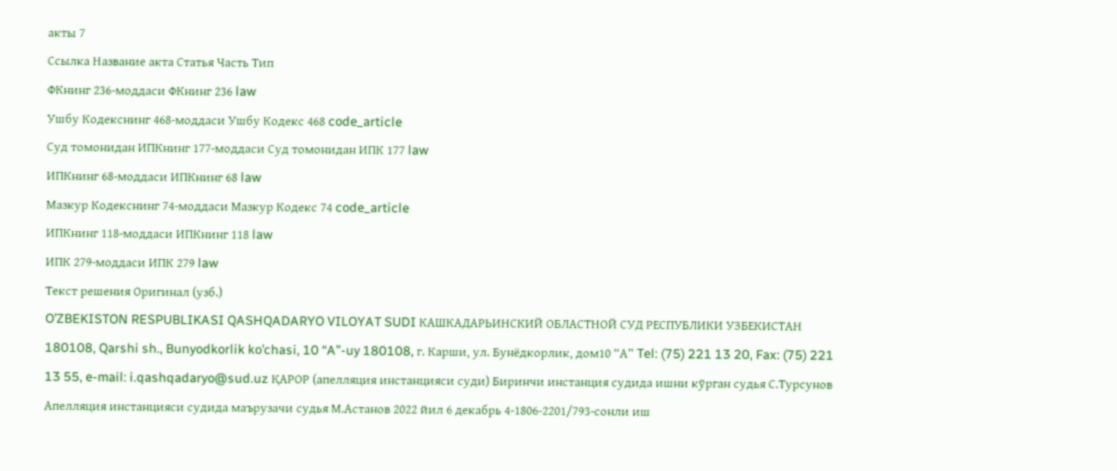акты 7
Ссылка Название акта Статья Часть Тип
ФКнинг 236-моддаси ФКнинг 236 law
Ушбу Кодекснинг 468-моддаси Ушбу Кодекс 468 code_article
Суд томонидан ИПКнинг 177-моддаси Суд томонидан ИПК 177 law
ИПКнинг 68-моддаси ИПКнинг 68 law
Мазкур Кодекснинг 74-моддаси Мазкур Кодекс 74 code_article
ИПКнинг 118-моддаси ИПКнинг 118 law
ИПК 279-моддаси ИПК 279 law
Текст решения Оригинал (узб.)
O’ZBEKISTON RESPUBLIKASI QASHQADARYO VILOYAT SUDI КАШКАДАРЬИНСКИЙ ОБЛАСТНОЙ СУД РЕСПУБЛИКИ УЗБЕКИСТАН 180108, Qarshi sh., Bunyodkorlik ko’chasi, 10 “A”-uy 180108, г. Карши, ул. Бунёдкорлик, дом10 “А” Tel: (75) 221 13 20, Fax: (75) 221 13 55, e-mail: i.qashqadaryo@sud.uz ҚАРОР (апелляция инстанцияси суди) Биринчи инстанция судида ишни кўрган судья С.Турсунов Апелляция инстанцияси судида маърузачи судья М.Астанов 2022 йил 6 декабрь 4-1806-2201/793-сонли иш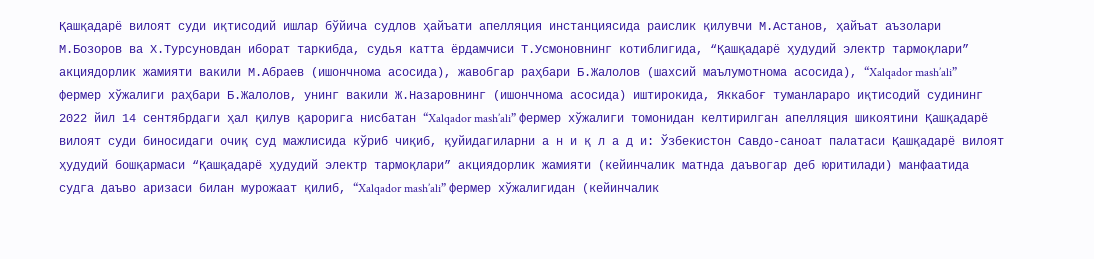Қашқадарё вилоят суди иқтисодий ишлар бўйича судлов ҳайъати апелляция инстанциясида раислик қилувчи М.Астанов, ҳайъат аъзолари М.Бозоров ва Х.Турсуновдан иборат таркибда, судья катта ёрдамчиси Т.Усмоновнинг котиблигида, “Қашқадарё ҳудудий электр тармоқлари” акциядорлик жамияти вакили М.Абраев (ишончнома асосида), жавобгар раҳбари Б.Жалолов (шахсий маълумотнома асосида), “Xalqador mash’ali” фермер хўжалиги раҳбари Б.Жалолов, унинг вакили Ж.Назаровнинг (ишончнома асосида) иштирокида, Яккабоғ туманлараро иқтисодий судининг 2022 йил 14 сентябрдаги ҳал қилув қарорига нисбатан “Xalqador mash’ali” фермер хўжалиги томонидан келтирилган апелляция шикоятини Қашқадарё вилоят суди биносидаги очиқ суд мажлисида кўриб чиқиб, қуйидагиларни а н и қ л а д и: Ўзбекистон Савдо-саноат палатаси Қашқадарё вилоят ҳудудий бошқармаси “Қашқадарё ҳудудий электр тармоқлари” акциядорлик жамияти (кейинчалик матнда даъвогар деб юритилади) манфаатида судга даъво аризаси билан мурожаат қилиб, “Xalqador mash’ali” фермер хўжалигидан (кейинчалик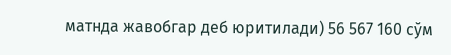матнда жавобгар деб юритилади) 56 567 160 сўм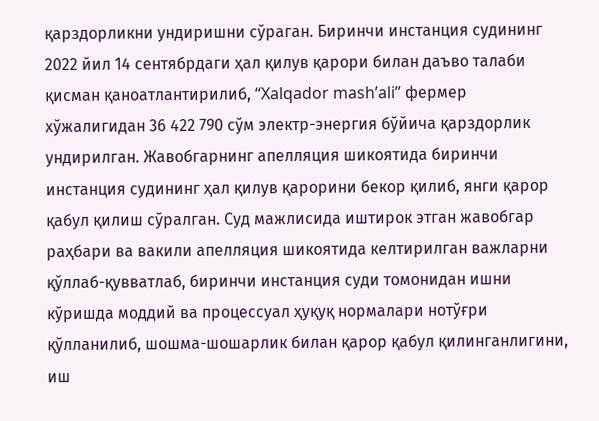қарздорликни ундиришни сўраган. Биринчи инстанция судининг 2022 йил 14 сентябрдаги ҳал қилув қарори билан даъво талаби қисман қаноатлантирилиб, “Xalqador mash’ali” фермер хўжалигидан 36 422 790 сўм электр-энергия бўйича қарздорлик ундирилган. Жавобгарнинг апелляция шикоятида биринчи инстанция судининг ҳал қилув қарорини бекор қилиб, янги қарор қабул қилиш сўралган. Суд мажлисида иштирок этган жавобгар раҳбари ва вакили апелляция шикоятида келтирилган важларни қўллаб-қувватлаб, биринчи инстанция суди томонидан ишни кўришда моддий ва процессуал ҳуқуқ нормалари нотўғри қўлланилиб, шошма-шошарлик билан қарор қабул қилинганлигини, иш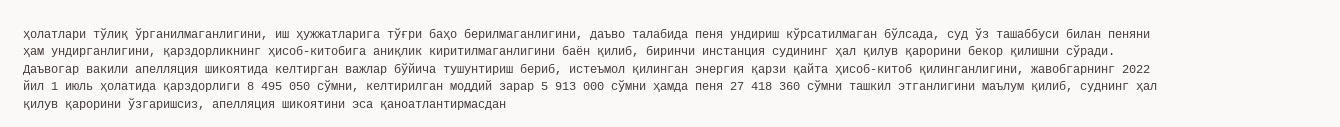ҳолатлари тўлиқ ўрганилмаганлигини, иш ҳужжатларига тўғри баҳо берилмаганлигини, даъво талабида пеня ундириш кўрсатилмаган бўлсада, суд ўз ташаббуси билан пеняни ҳам ундирганлигини, қарздорликнинг ҳисоб-китобига аниқлик киритилмаганлигини баён қилиб, биринчи инстанция судининг ҳал қилув қарорини бекор қилишни сўради. Даъвогар вакили апелляция шикоятида келтирган важлар бўйича тушунтириш бериб, истеъмол қилинган энергия қарзи қайта ҳисоб-китоб қилинганлигини, жавобгарнинг 2022 йил 1 июль ҳолатида қарздорлиги 8 495 050 сўмни, келтирилган моддий зарар 5 913 000 сўмни ҳамда пеня 27 418 360 сўмни ташкил этганлигини маълум қилиб, суднинг ҳал қилув қарорини ўзгаришсиз, апелляция шикоятини эса қаноатлантирмасдан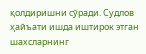қолдиришни сўради. Судлов ҳайъати ишда иштирок этган шахсларнинг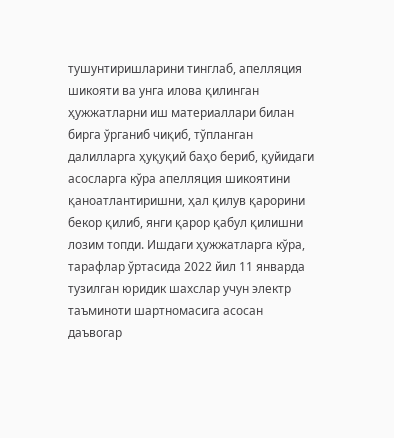тушунтиришларини тинглаб, апелляция шикояти ва унга илова қилинган ҳужжатларни иш материаллари билан бирга ўрганиб чиқиб, тўпланган далилларга ҳуқуқий баҳо бериб, қуйидаги асосларга кўра апелляция шикоятини қаноатлантиришни, ҳал қилув қарорини бекор қилиб, янги қарор қабул қилишни лозим топди. Ишдаги ҳужжатларга кўра, тарафлар ўртасида 2022 йил 11 январда тузилган юридик шахслар учун электр таъминоти шартномасига асосан даъвогар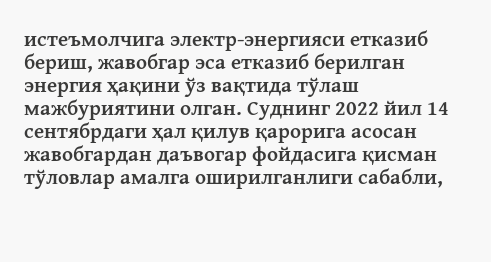истеъмолчига электр-энергияси етказиб бериш, жавобгар эса етказиб берилган энергия ҳақини ўз вақтида тўлаш мажбуриятини олган. Суднинг 2022 йил 14 сентябрдаги ҳал қилув қарорига асосан жавобгардан даъвогар фойдасига қисман тўловлар амалга оширилганлиги сабабли,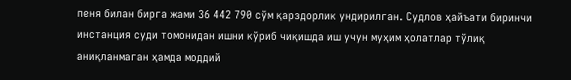пеня билан бирга жами 36 442 790 сўм қарздорлик ундирилган. Судлов ҳайъати биринчи инстанция суди томонидан ишни кўриб чиқишда иш учун муҳим ҳолатлар тўлиқ аниқланмаган ҳамда моддий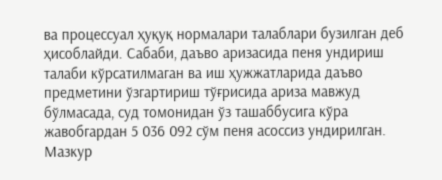ва процессуал ҳуқуқ нормалари талаблари бузилган деб ҳисоблайди. Сабаби, даъво аризасида пеня ундириш талаби кўрсатилмаган ва иш ҳужжатларида даъво предметини ўзгартириш тўғрисида ариза мавжуд бўлмасада, суд томонидан ўз ташаббусига кўра жавобгардан 5 036 092 сўм пеня асоссиз ундирилган. Мазкур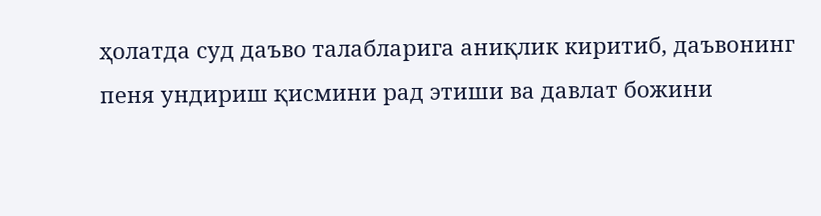ҳолатда суд даъво талабларига аниқлик киритиб, даъвонинг пеня ундириш қисмини рад этиши ва давлат божини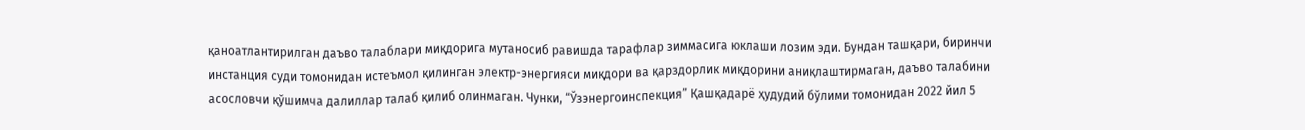қаноатлантирилган даъво талаблари миқдорига мутаносиб равишда тарафлар зиммасига юклаши лозим эди. Бундан ташқари, биринчи инстанция суди томонидан истеъмол қилинган электр-энергияси миқдори ва қарздорлик миқдорини аниқлаштирмаган, даъво талабини асословчи қўшимча далиллар талаб қилиб олинмаган. Чунки, “Ўзэнергоинспекция” Қашқадарё ҳудудий бўлими томонидан 2022 йил 5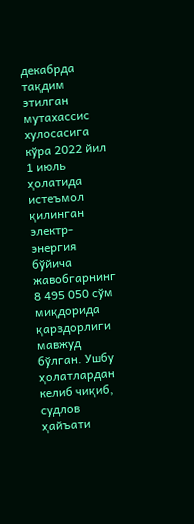декабрда тақдим этилган мутахассис хулосасига кўра 2022 йил 1 июль ҳолатида истеъмол қилинган электр-энергия бўйича жавобгарнинг 8 495 050 сўм миқдорида қарздорлиги мавжуд бўлган. Ушбу ҳолатлардан келиб чиқиб, судлов ҳайъати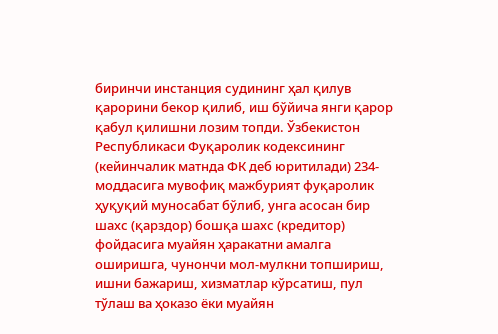биринчи инстанция судининг ҳал қилув қарорини бекор қилиб, иш бўйича янги қарор қабул қилишни лозим топди. Ўзбекистон Республикаси Фуқаролик кодексининг (кейинчалик матнда ФК деб юритилади) 234-моддасига мувофиқ мажбурият фуқаролик ҳуқуқий муносабат бўлиб, унга асосан бир шахс (қарздор) бошқа шахс (кредитор) фойдасига муайян ҳаракатни амалга оширишга, чунончи мол-мулкни топшириш, ишни бажариш, хизматлар кўрсатиш, пул тўлаш ва ҳоказо ёки муайян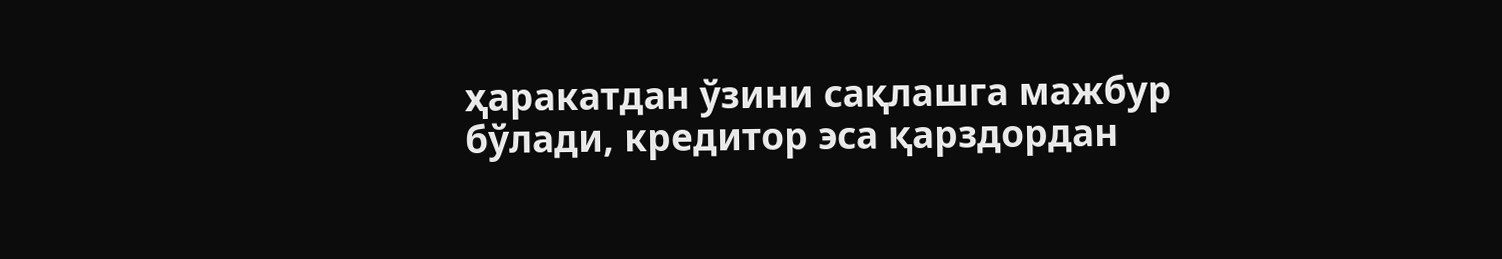ҳаракатдан ўзини сақлашга мажбур бўлади, кредитор эса қарздордан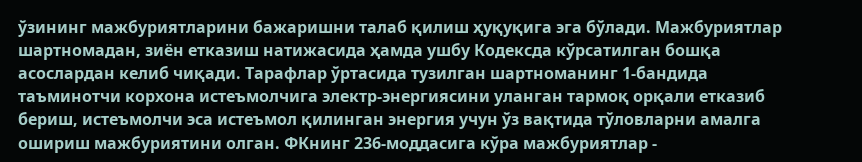ўзининг мажбуриятларини бажаришни талаб қилиш ҳуқуқига эга бўлади. Мажбуриятлар шартномадан, зиён етказиш натижасида ҳамда ушбу Кодексда кўрсатилган бошқа асослардан келиб чиқади. Тарафлар ўртасида тузилган шартноманинг 1-бандида таъминотчи корхона истеъмолчига электр-энергиясини уланган тармоқ орқали етказиб бериш, истеъмолчи эса истеъмол қилинган энергия учун ўз вақтида тўловларни амалга ошириш мажбуриятини олган. ФКнинг 236-моддасига кўра мажбуриятлар -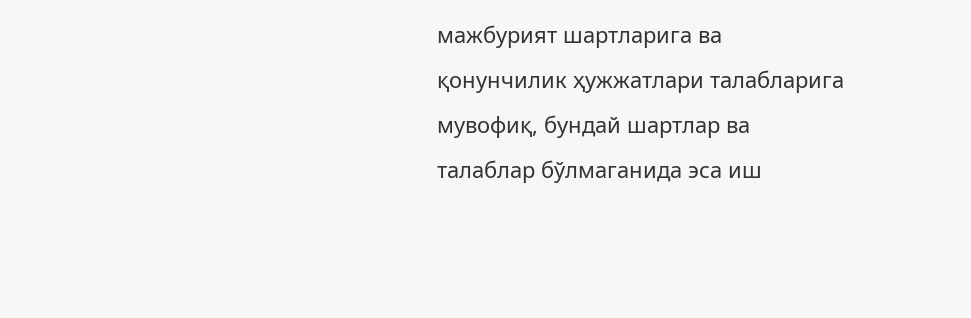мажбурият шартларига ва қонунчилик ҳужжатлари талабларига мувофиқ, бундай шартлар ва талаблар бўлмаганида эса иш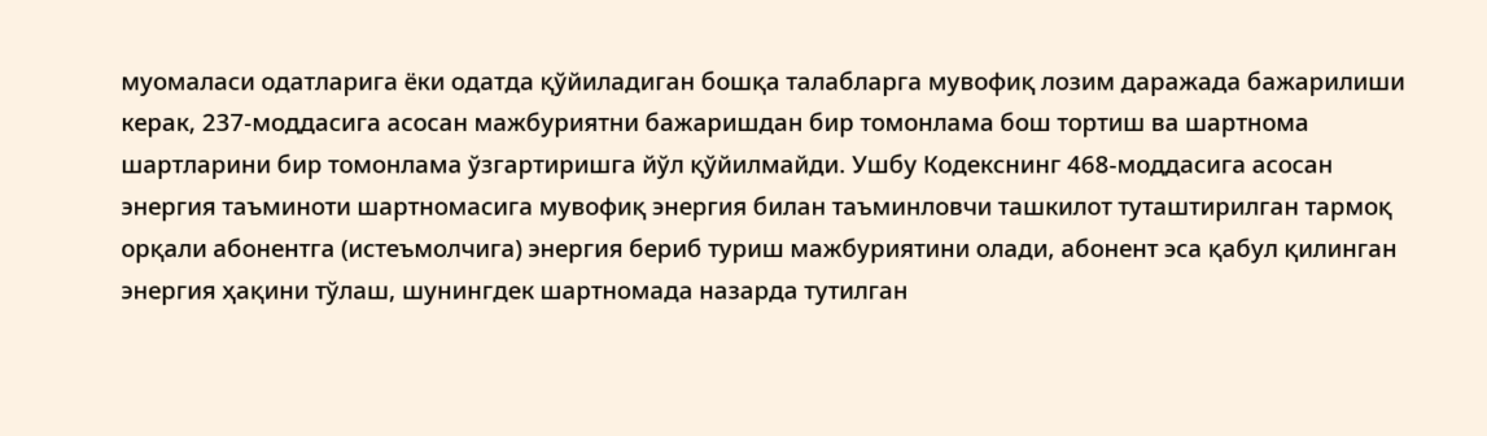муомаласи одатларига ёки одатда қўйиладиган бошқа талабларга мувофиқ лозим даражада бажарилиши керак, 237-моддасига асосан мажбуриятни бажаришдан бир томонлама бош тортиш ва шартнома шартларини бир томонлама ўзгартиришга йўл қўйилмайди. Ушбу Кодекснинг 468-моддасига асосан энергия таъминоти шартномасига мувофиқ энергия билан таъминловчи ташкилот туташтирилган тармоқ орқали абонентга (истеъмолчига) энергия бериб туриш мажбуриятини олади, абонент эса қабул қилинган энергия ҳақини тўлаш, шунингдек шартномада назарда тутилган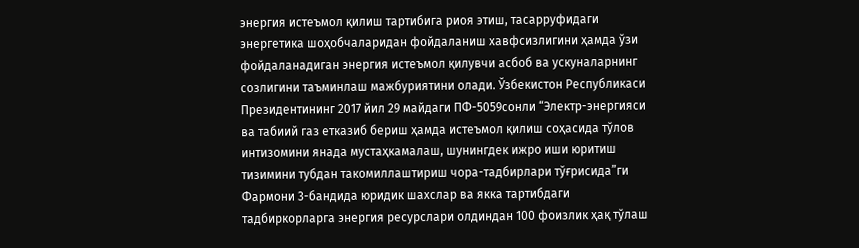энергия истеъмол қилиш тартибига риоя этиш, тасарруфидаги энергетика шоҳобчаларидан фойдаланиш хавфсизлигини ҳамда ўзи фойдаланадиган энергия истеъмол қилувчи асбоб ва ускуналарнинг созлигини таъминлаш мажбуриятини олади. Ўзбекистон Республикаси Президентининг 2017 йил 29 майдаги ПФ-5059сонли “Электр-энергияси ва табиий газ етказиб бериш ҳамда истеъмол қилиш соҳасида тўлов интизомини янада мустаҳкамалаш, шунингдек ижро иши юритиш тизимини тубдан такомиллаштириш чора-тадбирлари тўғрисида”ги Фармони 3-бандида юридик шахслар ва якка тартибдаги тадбиркорларга энергия ресурслари олдиндан 100 фоизлик ҳақ тўлаш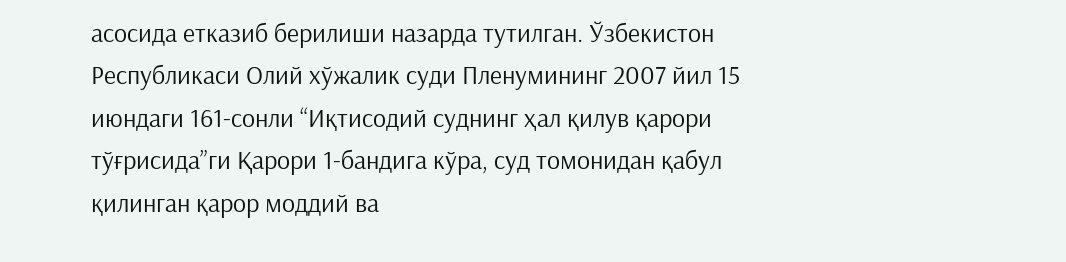асосида етказиб берилиши назарда тутилган. Ўзбекистон Республикаси Олий хўжалик суди Пленумининг 2007 йил 15 июндаги 161-сонли “Иқтисодий суднинг ҳал қилув қарори тўғрисида”ги Қарори 1-бандига кўра, суд томонидан қабул қилинган қарор моддий ва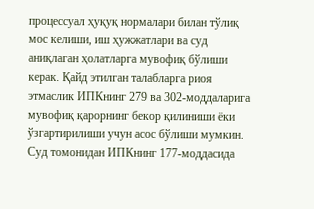процессуал ҳуқуқ нормалари билан тўлиқ мос келиши, иш ҳужжатлари ва суд аниқлаган ҳолатларга мувофиқ бўлиши керак. Қайд этилган талабларга риоя этмаслик ИПКнинг 279 ва 302-моддаларига мувофиқ қарорнинг бекор қилиниши ёки ўзгартирилиши учун асос бўлиши мумкин. Суд томонидан ИПКнинг 177-моддасида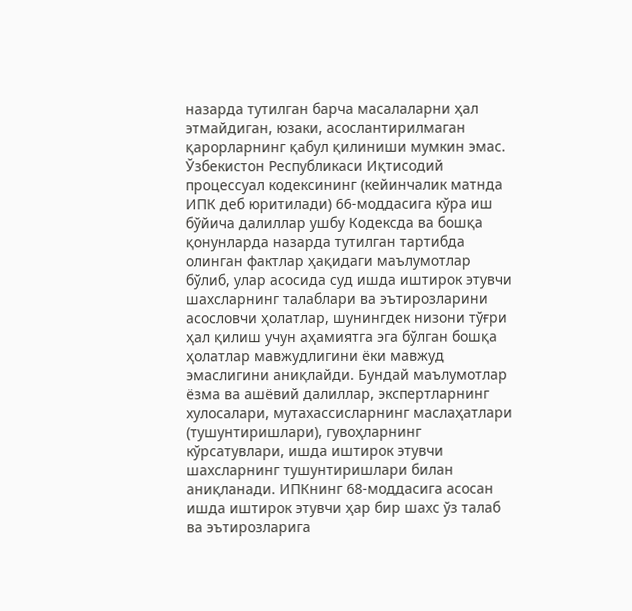назарда тутилган барча масалаларни ҳал этмайдиган, юзаки, асослантирилмаган қарорларнинг қабул қилиниши мумкин эмас. Ўзбекистон Республикаси Иқтисодий процессуал кодексининг (кейинчалик матнда ИПК деб юритилади) 66-моддасига кўра иш бўйича далиллар ушбу Кодексда ва бошқа қонунларда назарда тутилган тартибда олинган фактлар ҳақидаги маълумотлар бўлиб, улар асосида суд ишда иштирок этувчи шахсларнинг талаблари ва эътирозларини асословчи ҳолатлар, шунингдек низони тўғри ҳал қилиш учун аҳамиятга эга бўлган бошқа ҳолатлар мавжудлигини ёки мавжуд эмаслигини аниқлайди. Бундай маълумотлар ёзма ва ашёвий далиллар, экспертларнинг хулосалари, мутахассисларнинг маслаҳатлари (тушунтиришлари), гувоҳларнинг кўрсатувлари, ишда иштирок этувчи шахсларнинг тушунтиришлари билан аниқланади. ИПКнинг 68-моддасига асосан ишда иштирок этувчи ҳар бир шахс ўз талаб ва эътирозларига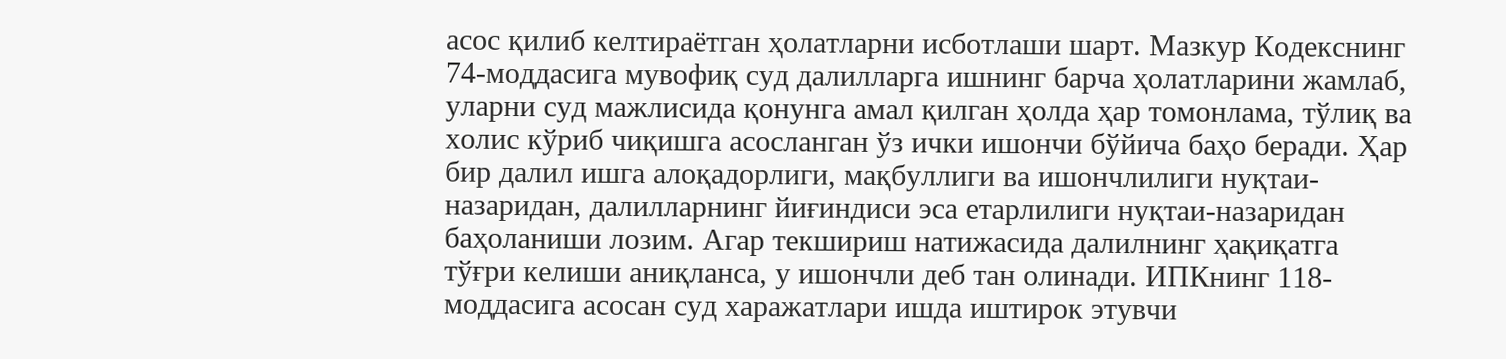асос қилиб келтираётган ҳолатларни исботлаши шарт. Мазкур Кодекснинг 74-моддасига мувофиқ суд далилларга ишнинг барча ҳолатларини жамлаб, уларни суд мажлисида қонунга амал қилган ҳолда ҳар томонлама, тўлиқ ва холис кўриб чиқишга асосланган ўз ички ишончи бўйича баҳо беради. Ҳар бир далил ишга алоқадорлиги, мақбуллиги ва ишончлилиги нуқтаи-назаридан, далилларнинг йиғиндиси эса етарлилиги нуқтаи-назаридан баҳоланиши лозим. Агар текшириш натижасида далилнинг ҳақиқатга тўғри келиши аниқланса, у ишончли деб тан олинади. ИПКнинг 118-моддасига асосан суд харажатлари ишда иштирок этувчи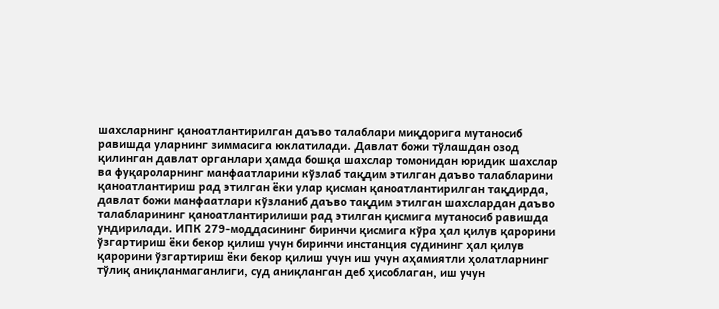шахсларнинг қаноатлантирилган даъво талаблари миқдорига мутаносиб равишда уларнинг зиммасига юклатилади. Давлат божи тўлашдан озод қилинган давлат органлари ҳамда бошқа шахслар томонидан юридик шахслар ва фуқароларнинг манфаатларини кўзлаб тақдим этилган даъво талабларини қаноатлантириш рад этилган ёки улар қисман қаноатлантирилган тақдирда, давлат божи манфаатлари кўзланиб даъво тақдим этилган шахслардан даъво талабларининг қаноатлантирилиши рад этилган қисмига мутаносиб равишда ундирилади. ИПК 279-моддасининг биринчи қисмига кўра ҳал қилув қарорини ўзгартириш ёки бекор қилиш учун биринчи инстанция судининг ҳал қилув қарорини ўзгартириш ёки бекор қилиш учун иш учун аҳамиятли ҳолатларнинг тўлиқ аниқланмаганлиги, суд аниқланган деб ҳисоблаган, иш учун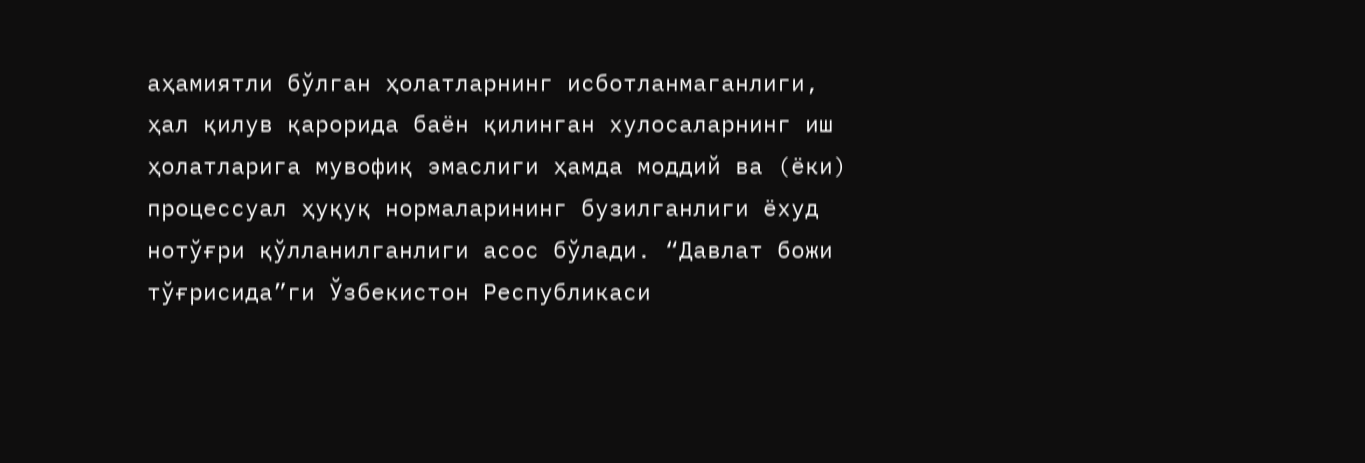аҳамиятли бўлган ҳолатларнинг исботланмаганлиги, ҳал қилув қарорида баён қилинган хулосаларнинг иш ҳолатларига мувофиқ эмаслиги ҳамда моддий ва (ёки) процессуал ҳуқуқ нормаларининг бузилганлиги ёхуд нотўғри қўлланилганлиги асос бўлади. “Давлат божи тўғрисида”ги Ўзбекистон Республикаси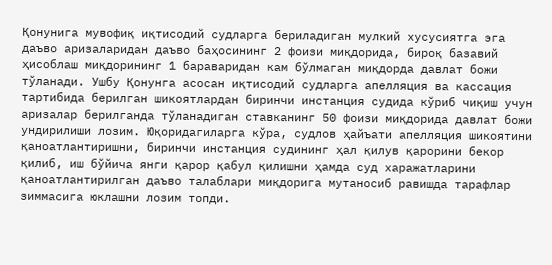Қонунига мувофиқ иқтисодий судларга бериладиган мулкий хусусиятга эга даъво аризаларидан даъво баҳосининг 2 фоизи миқдорида, бироқ базавий ҳисоблаш миқдорининг 1 бараваридан кам бўлмаган миқдорда давлат божи тўланади. Ушбу Қонунга асосан иқтисодий судларга апелляция ва кассация тартибида берилган шикоятлардан биринчи инстанция судида кўриб чиқиш учун аризалар берилганда тўланадиган ставканинг 50 фоизи миқдорида давлат божи ундирилиши лозим. Юқоридагиларга кўра, судлов ҳайъати апелляция шикоятини қаноатлантиришни, биринчи инстанция судининг ҳал қилув қарорини бекор қилиб, иш бўйича янги қарор қабул қилишни ҳамда суд харажатларини қаноатлантирилган даъво талаблари миқдорига мутаносиб равишда тарафлар зиммасига юклашни лозим топди.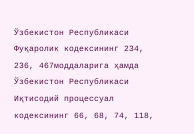Ўзбекистон Республикаси Фуқаролик кодексининг 234, 236, 467моддаларига ҳамда Ўзбекистон Республикаси Иқтисодий процессуал кодексининг 66, 68, 74, 118,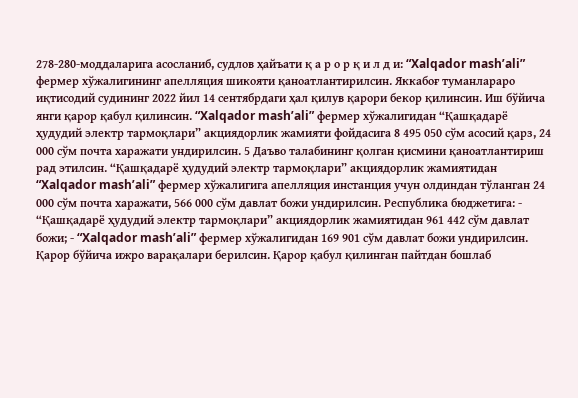278-280-моддаларига асосланиб, судлов ҳайъати қ а р о р қ и л д и: “Xalqador mash’ali” фермер хўжалигининг апелляция шикояти қаноатлантирилсин. Яккабоғ туманлараро иқтисодий судининг 2022 йил 14 сентябрдаги ҳал қилув қарори бекор қилинсин. Иш бўйича янги қарор қабул қилинсин. “Xalqador mash’ali” фермер хўжалигидан “Қашқадарё ҳудудий электр тармоқлари” акциядорлик жамияти фойдасига 8 495 050 сўм асосий қарз, 24 000 сўм почта харажати ундирилсин. 5 Даъво талабининг қолган қисмини қаноатлантириш рад этилсин. “Қашқадарё ҳудудий электр тармоқлари” акциядорлик жамиятидан “Xalqador mash’ali” фермер хўжалигига апелляция инстанция учун олдиндан тўланган 24 000 сўм почта харажати, 566 000 сўм давлат божи ундирилсин. Республика бюджетига: - “Қашқадарё ҳудудий электр тармоқлари” акциядорлик жамиятидан 961 442 сўм давлат божи; - “Xalqador mash’ali” фермер хўжалигидан 169 901 сўм давлат божи ундирилсин. Қарор бўйича ижро варақалари берилсин. Қарор қабул қилинган пайтдан бошлаб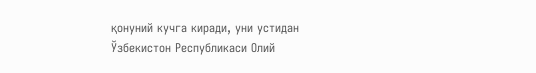қонуний кучга киради, уни устидан Ўзбекистон Республикаси Олий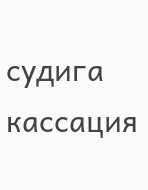судига кассация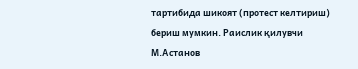тартибида шикоят (протест келтириш) бериш мумкин. Раислик қилувчи М.Астанов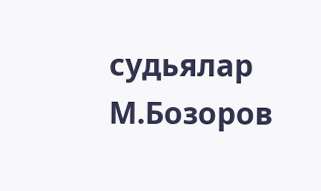судьялар М.Бозоров